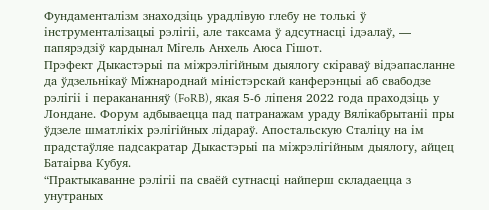Фундаменталізм знаходзіць урадлівую глебу не толькі ў інструменталізацыі рэлігіі, але таксама ў адсутнасці ідэалаў, — папярэдзіў кардынал Мігель Анхель Аюса Гішот.
Прэфект Дыкастэрыі па міжрэлігійным дыялогу скіраваў відэапасланне да ўдзельнікаў Міжнароднай міністэрскай канферэнцыі аб свабодзе рэлігіі і перакананняў (FoRB), якая 5-6 ліпеня 2022 года праходзіць у Лондане. Форум адбываецца пад патранажам ураду Вялікабрытаніі пры ўдзеле шматлікіх рэлігійных лідараў. Апостальскую Сталіцу на ім прадстаўляе падсакратар Дыкастэрыі па міжрэлігійным дыялогу, айцец Батаірва Кубуя.
“Практыкаванне рэлігіі па сваёй сутнасці найперш складаецца з унутраных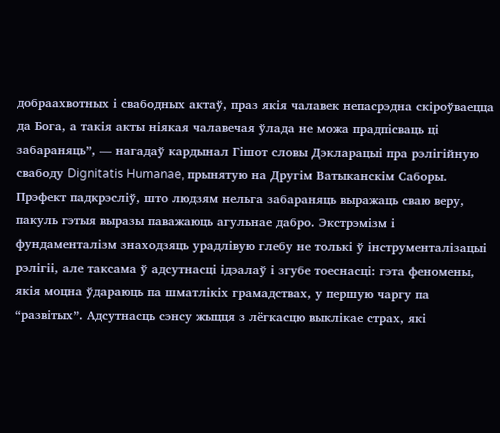добраахвотных і свабодных актаў, праз якія чалавек непасрэдна скіроўваецца да Бога, а такія акты ніякая чалавечая ўлада не можа прадпісваць ці забараняць”, — нагадаў кардынал Гішот словы Дэкларацыі пра рэлігійную свабоду Dignitatis Humanae, прынятую на Другім Ватыканскім Саборы.
Прэфект падкрэсліў, што людзям нельга забараняць выражаць сваю веру, пакуль гэтыя выразы паважаюць агульнае дабро. Экстрэмізм і фундаменталізм знаходзяць урадлівую глебу не толькі ў інструменталізацыі рэлігіі, але таксама ў адсутнасці ідэалаў і згубе тоеснасці: гэта феномены, якія моцна ўдараюць па шматлікіх грамадствах, у першую чаргу па “развітых”. Адсутнасць сэнсу жыцця з лёгкасцю выклікае страх, які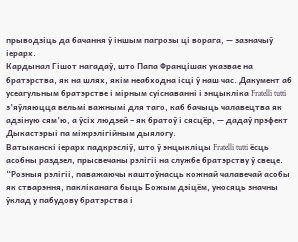прыводзіць да бачання ў іншым пагрозы ці ворага, — зазначыў іерарх.
Кардынал Гішот нагадаў, што Папа Францішак указвае на братэрства, як на шлях, якім неабходна ісці ў наш час. Дакумент аб усеагульным братэрстве і мірным суіснаванні і энцыкліка Fratelli tutti з’яўляюцца вельмі важнымі для таго, каб бачыць чалавецтва як адзіную сям’ю, а ўсіх людзей – як братоў і сясцёр, — дадаў прэфект Дыкастэрыі па міжрэлігійным дыялогу.
Ватыканскі іерарх падкрэсліў, што ў энцыкліцы Fratelli tutti ёсць асобны раздзел, прысвечаны рэлігіі на службе братэрству ў свеце. “Розныя рэлігіі, паважаючы каштоўнасць кожнай чалавечай асобы як стварэння, пакліканага быць Божым дзіцём, уносяць значны ўклад у пабудову братэрства і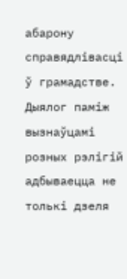абарону справядлівасці ў грамадстве. Дыялог паміж вызнаўцамі розных рэлігій адбываецца не толькі дзеля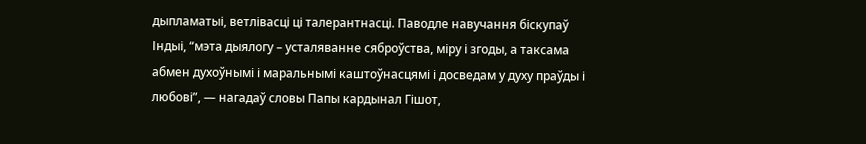дыпламатыі, ветлівасці ці талерантнасці. Паводле навучання біскупаў Індыі, “мэта дыялогу – усталяванне сяброўства, міру і згоды, а таксама абмен духоўнымі і маральнымі каштоўнасцямі і досведам у духу праўды і любові”, — нагадаў словы Папы кардынал Гішот,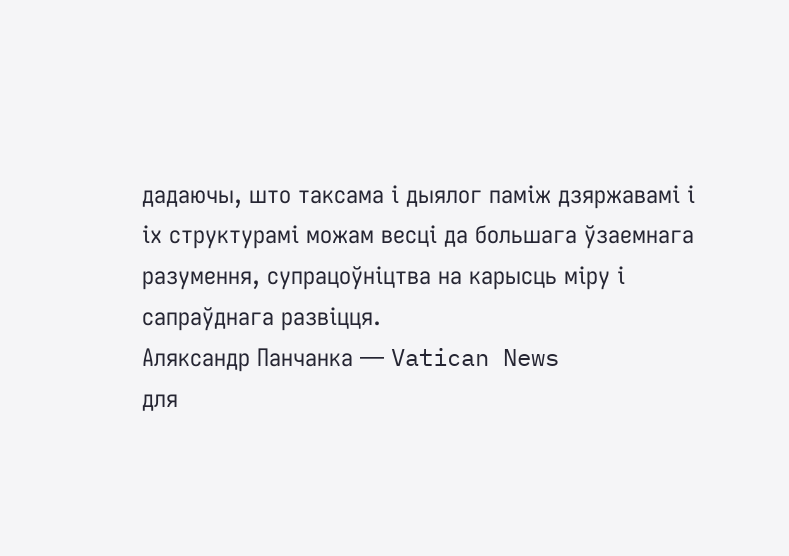дадаючы, што таксама і дыялог паміж дзяржавамі і іх структурамі можам весці да большага ўзаемнага разумення, супрацоўніцтва на карысць міру і сапраўднага развіцця.
Аляксандр Панчанка — Vatican News
для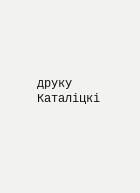друку
Каталіцкі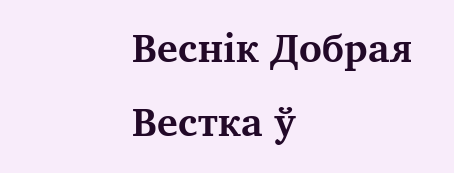Веснік Добрая Вестка ў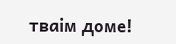тваім доме!